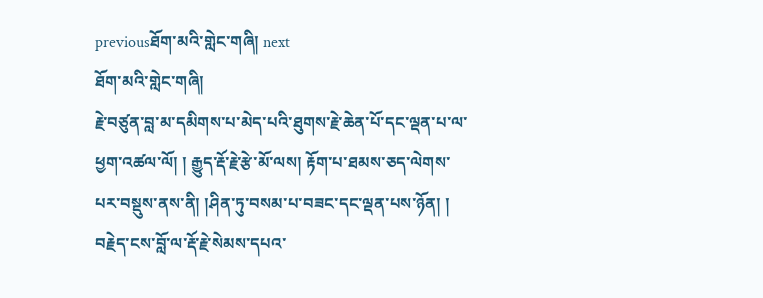previousཐོག་མའི་གླེང་གཞི། next
ཐོག་མའི་གླེང་གཞི།
རྗེ་བཙུན་བླ་མ་དམིགས་པ་མེད་པའི་ཐུགས་རྗེ་ཆེན་པོ་དང་ལྡན་པ་ལ་ཕྱག་འཚལ་ལོ། ། རྒྱུད་རྡོ་རྗེ་རྩེ་མོ་ལས། རྟོག་པ་ཐམས་ཅད་ལེགས་པར་བསྡུས་ནས་ནི། །ཤིན་ཏུ་བསམ་པ་བཟང་དང་ལྡན་པས་ཉོན། ། བརྗེད་ངས་བློ་ལ་རྡོ་རྗེ་སེམས་དཔའ་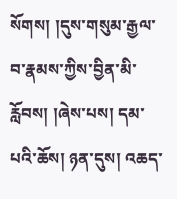སོགས། །དུས་གསུམ་རྒྱལ་བ་རྣམས་ཀྱིས་བྱིན་མི་རློབས། །ཞེས་པས། དམ་པའི་ཆོས། ཉན་དུས། འཆད་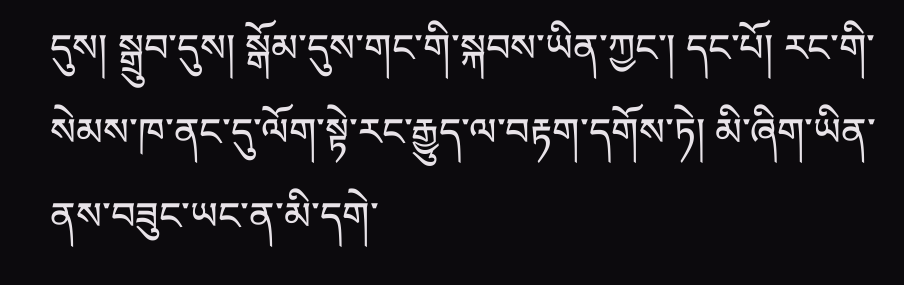དུས། སྒྲུབ་དུས། སྒོམ་དུས་གང་གི་སྐབས་ཡིན་ཀྱང་། དང་པོ། རང་གི་སེམས་ཁ་ནང་དུ་ལོག་སྟེ་རང་རྒྱུད་ལ་བརྟག་དགོས་ཏེ། མི་ཞིག་ཡིན་ནས་བཟུང་ཡང་ན་མི་དགེ་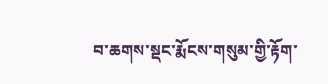བ་ཆགས་སྡང་རྨོངས་གསུམ་གྱི་རྟོག་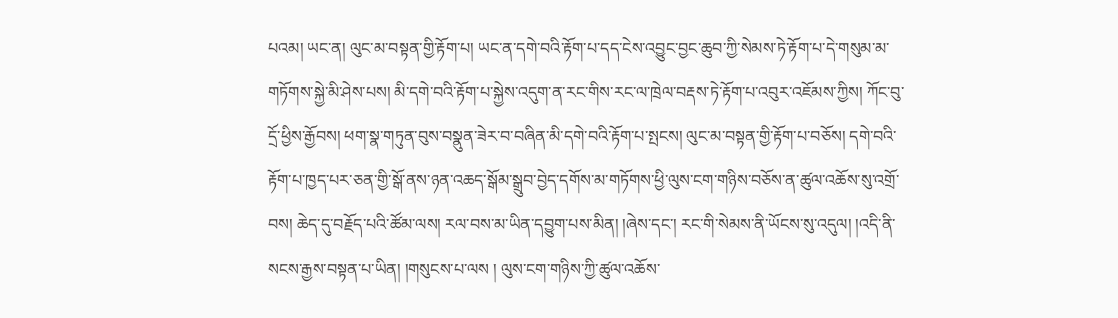པའམ། ཡང་ན། ལུང་མ་བསྟན་གྱི་རྟོག་པ། ཡང་ན་དགེ་བའི་རྟོག་པ་དད་ངེས་འབྱུང་བྱང་ཆུབ་ཀྱི་སེམས་ཏེ་རྟོག་པ་དེ་གསུམ་མ་གཏོགས་སྐྱེ་མི་ཤེས་པས། མི་དགེ་བའི་རྟོག་པ་སྐྱེས་འདུག་ན་རང་གིས་རང་ལ་ཁྲེལ་བརྡས་ཏེ་རྟོག་པ་འབུར་འཇོམས་ཀྱིས། ཀོང་བུ་དྲོ་ཕྱིས་རྒྱོབས། ཕག་སྣ་གཏུན་བུས་བསྣུན་ཟེར་བ་བཞིན་མི་དགེ་བའི་རྟོག་པ་སྤངས། ལུང་མ་བསྟན་གྱི་རྟོག་པ་བཅོས། དགེ་བའི་རྟོག་པ་ཁྱད་པར་ཅན་གྱི་སྒོ་ནས་ཉན་འཆད་སྒོམ་སྒྲུབ་བྱེད་དགོས་མ་གཏོགས་ཕྱི་ལུས་ངག་གཉིས་བཅོས་ན་ཚུལ་འཆོས་སུ་འགྲོ་བས། ཆེད་དུ་བརྗོད་པའི་ཚོམ་ལས། རལ་བས་མ་ཡིན་དབྱུག་པས་མིན། །ཞེས་དང་། རང་གི་སེམས་ནི་ཡོངས་སུ་འདུལ། །འདི་ནི་སངས་རྒྱས་བསྟན་པ་ཡིན། །གསུངས་པ་ལས ། ལུས་ངག་གཉིས་ཀྱི་ཚུལ་འཆོས་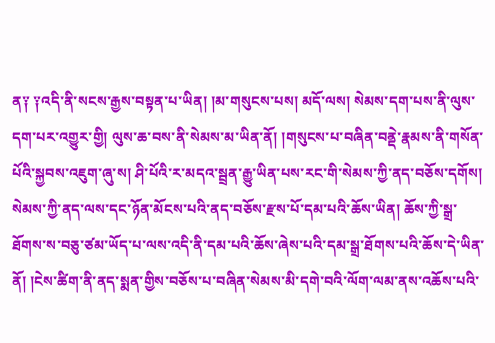ན༑ ༑འདི་ནི་སངས་རྒྱས་བསྟན་པ་ཡིན། །མ་གསུངས་པས། མདོ་ལས། སེམས་དག་པས་ནི་ལུས་དག་པར་འགྱུར་གྱི། ལུས་ཆ་བས་ནི་སེམས་མ་ཡིན་ནོ། །གསུངས་པ་བཞིན་བནྡེ་རྣམས་ནི་གསོན་པོའི་སྐྱབས་འཇུག་ཞུ་ས། ཤི་པོའི་ར་མདའ་སྦྲན་རྒྱུ་ཡིན་པས་རང་གི་སེམས་ཀྱི་ནད་བཅོས་དགོས། སེམས་ཀྱི་ནད་ལས་དང་ཉོན་མོངས་པའི་ནད་བཅོས་རྫས་པོ་དམ་པའི་ཆོས་ཡིན། ཆོས་ཀྱི་སྒྲ་ཐོགས་ས་བཅུ་ཙམ་ཡོད་པ་ལས་འདི་ནི་དམ་པའི་ཆོས་ཞེས་པའི་དམ་སྒྲ་ཐོགས་པའི་ཆོས་དེ་ཡིན་ནོ། །ངེས་ཚིག་ནི་ནད་སྨན་གྱིས་བཅོས་པ་བཞིན་སེམས་མི་དགེ་བའི་ལོག་ལམ་ནས་འཆོས་པའི་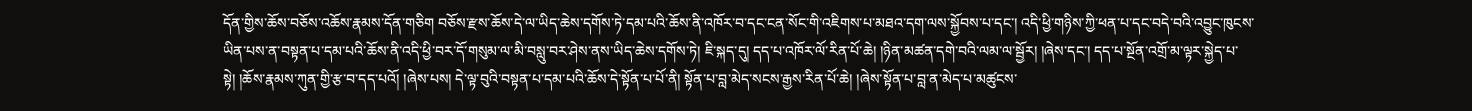དོན་གྱིས་ཆོས་བཅོས་འཆོས་རྣམས་དོན་གཅིག བཅོས་རྫས་ཆོས་དེ་ལ་ཡིད་ཆེས་དགོས་ཏེ་དམ་པའི་ཆོས་ནི་འཁོར་བ་དང་ངན་སོང་གི་འཇིགས་པ་མཐའ་དག་ལས་སྐྱོབས་པ་དང་། འདི་ཕྱི་གཉིས་ཀྱི་ཕན་པ་དང་བདེ་བའི་འབྱུང་ཁུངས་ཡིན་པས་ན་བསྟན་པ་དམ་པའི་ཆོས་ནི་འདི་ཕྱི་བར་དོ་གསུམ་ལ་མི་བསླུ་བར་ཤེས་ནས་ཡིད་ཆེས་དགོས་ཏེ། ཇི་སྐད་དུ། དད་པ་འཁོར་ལོ་རིན་པོ་ཆེ། །ཉིན་མཚན་དགེ་བའི་ལམ་ལ་སྦྱོར། །ཞེས་དང་། དད་པ་སྔོན་འགྲོ་མ་ལྟར་སྐྱེད་པ་སྟེ། །ཆོས་རྣམས་ཀུན་གྱི་རྩ་བ་དད་པའོ། །ཞེས་པས། དེ་ལྟ་བུའི་བསྟན་པ་དམ་པའི་ཆོས་དེ་སྟོན་པ་པོ་ནི། སྟོན་པ་བླ་མེད་སངས་རྒྱས་རིན་པོ་ཆེ། །ཞེས་སྟོན་པ་བླ་ན་མེད་པ་མཚུངས་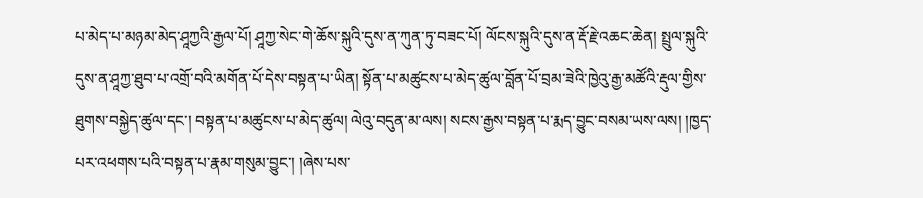པ་མེད་པ་མཉམ་མེད་ཤཱཀྱའི་རྒྱལ་པོ། ཤཱཀྱ་སེང་གེ་ཆོས་སྐུའི་དུས་ན་ཀུན་ཏུ་བཟང་པོ། ལོངས་སྐུའི་དུས་ན་རྡོ་རྗེ་འཆང་ཆེན། སྤྲུལ་སྐུའི་དུས་ན་ཤཱཀྱ་ཐུབ་པ་འགྲོ་བའི་མགོན་པོ་དེས་བསྟན་པ་ཡིན། སྟོན་པ་མཚུངས་པ་མེད་ཚུལ་བློན་པོ་བྲམ་ཟེའི་ཁྱེའུ་རྒྱ་མཚོའི་རྡུལ་གྱིས་ཐུགས་བསྐྱེད་ཚུལ་དང་། བསྟན་པ་མཚུངས་པ་མེད་ཚུལ། ལེའུ་བདུན་མ་ལས། སངས་རྒྱས་བསྟན་པ་རྨད་བྱུང་བསམ་ཡས་ལས། །ཁྱད་པར་འཕགས་པའི་བསྟན་པ་རྣམ་གསུམ་བྱུང་། །ཞེས་པས་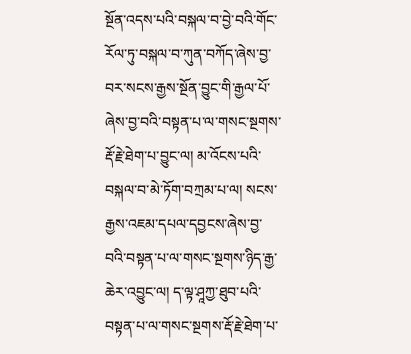སྔོན་འདས་པའི་བསྐལ་བ་བྱེ་བའི་གོང་རོལ་ཏུ་བསྐལ་བ་ཀུན་བཀོད་ཞེས་བྱ་བར་སངས་རྒྱས་སྔོན་བྱུང་གི་རྒྱལ་པོ་ཞེས་བྱ་བའི་བསྟན་པ་ལ་གསང་སྔགས་རྡོ་རྗེ་ཐེག་པ་བྱུང་ལ། མ་འོངས་པའི་བསྐལ་བ་མེ་ཏོག་བཀྲམ་པ་ལ། སངས་རྒྱས་འཇམ་དཔལ་དབྱངས་ཞེས་བྱ་བའི་བསྟན་པ་ལ་གསང་སྔགས་ཉིད་རྒྱ་ཆེར་འབྱུང་ལ། ད་ལྟ་ཤཱཀྱ་ཐུབ་པའི་བསྟན་པ་ལ་གསང་སྔགས་རྡོ་རྗེ་ཐེག་པ་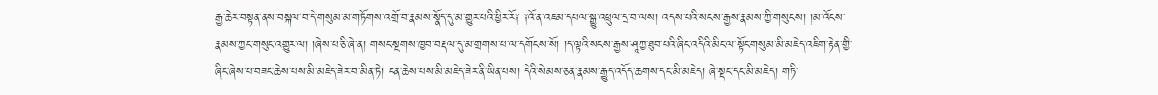རྒྱ་ཆེར་བསྟན་ནས་བསྐལ་བ་དེ་གསུམ་མ་གཏོགས་འགྲོ་བ་རྣམས་སྣོད་དུ་མ་གྱུར་པའི་ཕྱིར་རོ༑ ༑འོ་ན་འཇམ་དཔལ་སྒྱུ་འཕྲུལ་དྲ་བ་ལས། འདས་པའི་སངས་རྒྱས་རྣམས་ཀྱི་གསུངས། །མ་འོངས་རྣམས་ཀྱང་གསུང་འགྱུར་ལ། །ཞེས་པ་ཅི་ཞེ་ན། གསང་སྔགས་ཁྱབ་བརྡལ་དུ་མ་གྲགས་པ་ལ་དགོངས་སོ། །ད་ལྟའི་སངས་རྒྱས་ཤཱཀྱ་ཐུབ་པའི་ཞིང་འདིའི་མིང་ལ་སྟོང་གསུམ་མི་མཇེད་འཇིག་རྟེན་གྱི་ཞིང་ཞེས་པ་བཟང་ཆེས་པས་མི་མཇེད་ཟེར་བ་མིན་ཏེ། ངན་ཆེས་པས་མི་མཇེད་ཟེར་ནི་ཡིན་པས། དེའི་སེམས་ཅན་རྣམས་རྒྱུད་འདོད་ཆགས་དང་མི་མཇེད། ཞེ་སྡང་དང་མི་མཇེད། གཏི་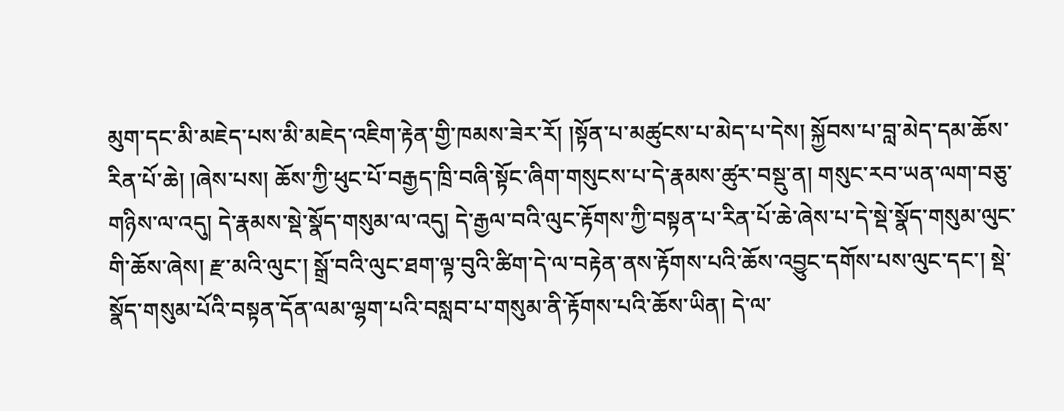མུག་དང་མི་མཇེད་པས་མི་མཇེད་འཇིག་རྟེན་གྱི་ཁམས་ཟེར་རོ། །སྟོན་པ་མཚུངས་པ་མེད་པ་དེས། སྐྱོབས་པ་བླ་མེད་དམ་ཆོས་རིན་པོ་ཆེ། །ཞེས་པས། ཆོས་ཀྱི་ཕུང་པོ་བརྒྱད་ཁྲི་བཞི་སྟོང་ཞིག་གསུངས་པ་དེ་རྣམས་ཚུར་བསྡུ་ན། གསུང་རབ་ཡན་ལག་བཅུ་གཉིས་ལ་འདུ། དེ་རྣམས་སྡེ་སྣོད་གསུམ་ལ་འདུ། དེ་རྒྱལ་བའི་ལུང་རྟོགས་ཀྱི་བསྟན་པ་རིན་པོ་ཆེ་ཞེས་པ་དེ་སྡེ་སྣོད་གསུམ་ལུང་གི་ཆོས་ཞེས། རྫ་མའི་ལུང་། སྒྲོ་བའི་ལུང་ཐག་ལྟ་བུའི་ཚིག་དེ་ལ་བརྟེན་ནས་རྟོགས་པའི་ཆོས་འབྱུང་དགོས་པས་ལུང་དང་། སྡེ་སྣོད་གསུམ་པོའི་བསྟན་དོན་ལམ་ལྷག་པའི་བསླབ་པ་གསུམ་ནི་རྟོགས་པའི་ཆོས་ཡིན། དེ་ལ་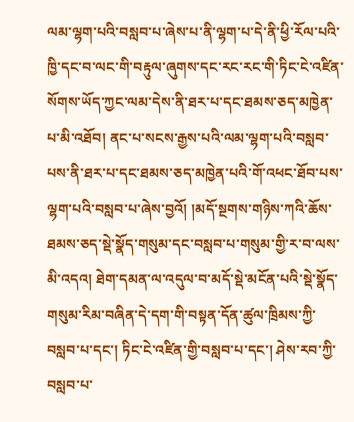ལམ་ལྷག་པའི་བསླབ་པ་ཞེས་པ་ནི་ལྷག་པ་དེ་ནི་ཕྱི་རོལ་པའི་ཁྱི་དང་བ་ལང་གི་བརྟུལ་ཞུགས་དང་རང་རང་གི་ཏིང་ངེ་འཛིན་སོགས་ཡོད་ཀྱང་ལམ་དེས་ནི་ཐར་པ་དང་ཐམས་ཅད་མཁྱེན་པ་མི་འཐོབ། ནང་པ་སངས་རྒྱས་པའི་ལམ་ལྷག་པའི་བསླབ་པས་ནི་ཐར་པ་དང་ཐམས་ཅད་མཁྱེན་པའི་གོ་འཕང་ཐོབ་པས་ལྷག་པའི་བསླབ་པ་ཞེས་བྱའོ། །མདོ་སྔགས་གཉིས་ཀའི་ཆོས་ཐམས་ཅད་སྡེ་སྣོད་གསུམ་དང་བསླབ་པ་གསུམ་གྱི་ར་བ་ལས་མི་འདའ། ཐེག་དམན་ལ་འདུལ་བ་མདོ་སྡེ་མངོན་པའི་སྡེ་སྣོད་གསུམ་རིམ་བཞིན་དེ་དག་གི་བསྟན་དོན་ཚུལ་ཁྲིམས་ཀྱི་བསླབ་པ་དང་། ཏིང་ངེ་འཛིན་གྱི་བསླབ་པ་དང་། ཤེས་རབ་ཀྱི་བསླབ་པ་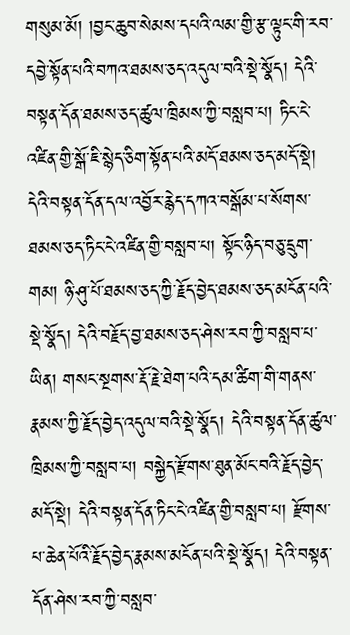གསུམ་མོ། །བྱང་ཆུབ་སེམས་དཔའི་ལམ་གྱི་རྩ་ལྟུང་གི་རབ་དབྱེ་སྟོན་པའི་བཀའ་ཐམས་ཅད་འདུལ་བའི་སྡེ་སྣོད། དེའི་བསྟན་དོན་ཐམས་ཅད་ཚུལ་ཁྲིམས་ཀྱི་བསླབ་པ། ཏིང་ངེ་འཛིན་གྱི་སྒོ་ཇི་སྙེད་ཅིག་སྟོན་པའི་མདོ་ཐམས་ཅད་མདོ་སྡེ། དེའི་བསྟན་དོན་དལ་འབྱོར་རྙེད་དཀའ་བསྒོམ་པ་སོགས་ཐམས་ཅད་ཏིང་ངེ་འཛིན་གྱི་བསླབ་པ། སྟོང་ཉིད་བཅུ་དྲུག་གམ། ཉི་ཤུ་པོ་ཐམས་ཅད་ཀྱི་རྗོད་བྱེད་ཐམས་ཅད་མངོན་པའི་སྡེ་སྣོད། དེའི་བརྗོད་བྱ་ཐམས་ཅད་ཤེས་རབ་ཀྱི་བསླབ་པ་ཡིན། གསང་སྔགས་རྡོ་རྗེ་ཐེག་པའི་དམ་ཚིག་གི་གནས་རྣམས་ཀྱི་རྗོད་བྱེད་འདུལ་བའི་སྡེ་སྣོད། དེའི་བསྟན་དོན་ཚུལ་ཁྲིམས་ཀྱི་བསླབ་པ། བསྐྱེད་རྫོགས་ཐུན་མོང་བའི་རྗོད་བྱེད་མདོ་སྡེ། དེའི་བསྟན་དོན་ཏིང་ངེ་འཛིན་གྱི་བསླབ་པ། རྫོགས་པ་ཆེན་པོའི་རྗོད་བྱེད་རྣམས་མངོན་པའི་སྡེ་སྣོད། དེའི་བསྟན་དོན་ཤེས་རབ་ཀྱི་བསླབ་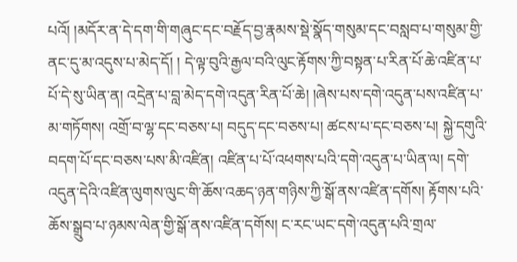པའོ། །མདོར་ན་དེ་དག་གི་གཞུང་དང་བརྗོད་བྱ་རྣམས་སྡེ་སྣོད་གསུམ་དང་བསླབ་པ་གསུམ་གྱི་ནང་དུ་མ་འདུས་པ་མེད་དོ། ། དེ་ལྟ་བུའི་རྒྱལ་བའི་ལུང་རྟོགས་ཀྱི་བསྟན་པ་རིན་པོ་ཆེ་འཛིན་པ་པོ་དེ་སུ་ཡིན་ན། འདྲེན་པ་བླ་མེད་དགེ་འདུན་རིན་པོ་ཆེ། །ཞེས་པས་དགེ་འདུན་པས་འཛིན་པ་མ་གཏོགས། འགྲོ་བ་ལྷ་དང་བཅས་པ། བདུད་དང་བཅས་པ། ཚངས་པ་དང་བཅས་པ། སྐྱེ་དགུའི་བདག་པོ་དང་བཅས་པས་མི་འཛིན། འཛིན་པ་པོ་འཕགས་པའི་དགེ་འདུན་པ་ཡིན་ལ། དགེ་འདུན་དེའི་འཛིན་ལུགས་ལུང་གི་ཆོས་འཆད་ཉན་གཉིས་ཀྱི་སྒོ་ནས་འཛིན་དགོས། རྟོགས་པའི་ཆོས་སྒྲུབ་པ་ཉམས་ལེན་གྱི་སྒོ་ནས་འཛིན་དགོས། ང་རང་ཡང་དགེ་འདུན་པའི་གྲལ་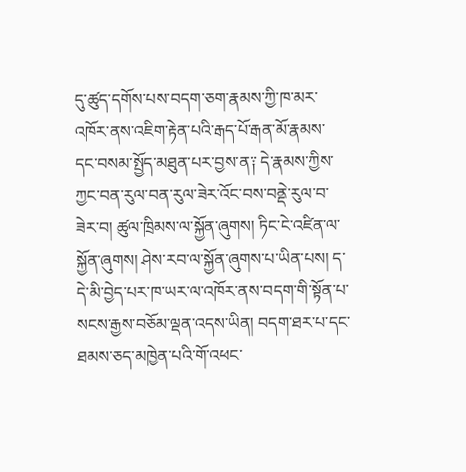དུ་ཚུད་དགོས་པས་བདག་ཅག་རྣམས་ཀྱི་ཁ་མར་འཁོར་ནས་འཇིག་རྟེན་པའི་རྒད་པོ་རྒན་མོ་རྣམས་དང་བསམ་སྤྱོད་མཐུན་པར་བྱས་ན༑ དེ་རྣམས་ཀྱིས་ཀྱང་བན་རུལ་བན་རུལ་ཟེར་འོང་བས་བནྡེ་རུལ་བ་ཟེར་བ། ཚུལ་ཁྲིམས་ལ་སྐྱོན་ཞུགས། ཏིང་ངེ་འཛིན་ལ་སྐྱོན་ཞུགས། ཤེས་རབ་ལ་སྐྱོན་ཞུགས་པ་ཡིན་པས། ད་དེ་མི་བྱེད་པར་ཁ་ཡར་ལ་འཁོར་ནས་བདག་གི་སྟོན་པ་སངས་རྒྱས་བཅོམ་ལྡན་འདས་ཡིན། བདག་ཐར་པ་དང་ཐམས་ཅད་མཁྱེན་པའི་གོ་འཕང་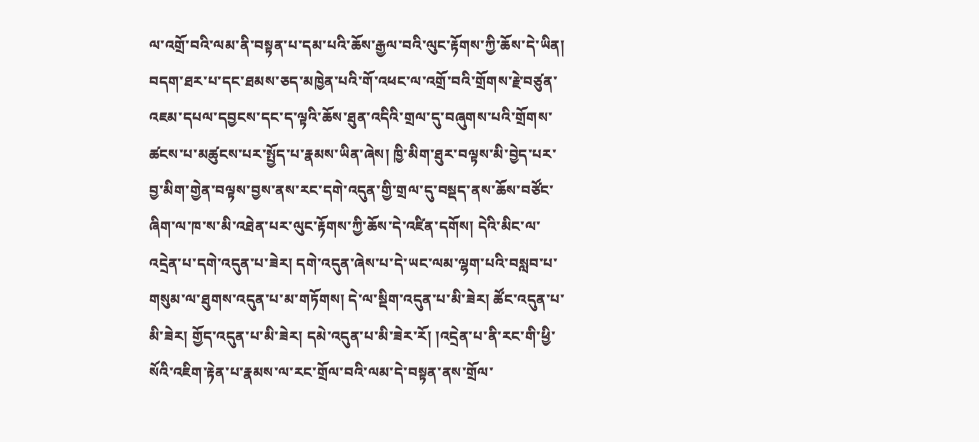ལ་འགྲོ་བའི་ལམ་ནི་བསྟན་པ་དམ་པའི་ཆོས་རྒྱལ་བའི་ལུང་རྟོགས་ཀྱི་ཆོས་དེ་ཡིན། བདག་ཐར་པ་དང་ཐམས་ཅད་མཁྱེན་པའི་གོ་འཕང་ལ་འགྲོ་བའི་གྲོགས་རྗེ་བཙུན་འཇམ་དཔལ་དབྱངས་དང་ད་ལྟའི་ཆོས་ཐུན་འདིའི་གྲལ་དུ་བཞུགས་པའི་གྲོགས་ཚངས་པ་མཚུངས་པར་སྤྱོད་པ་རྣམས་ཡིན་ཞེས། ཁྱི་མིག་ཐུར་བལྟས་མི་བྱེད་པར་བྱ་མིག་གྱེན་བལྟས་བྱས་ནས་རང་དགེ་འདུན་གྱི་གྲལ་དུ་བསྡད་ནས་ཆོས་བཙོང་ཞིག་ལ་ཁ་ས་མི་འཐེན་པར་ལུང་རྟོགས་ཀྱི་ཆོས་དེ་འཛིན་དགོས། དེའི་མིང་ལ་འདྲེན་པ་དགེ་འདུན་པ་ཟེར། དགེ་འདུན་ཞེས་པ་དེ་ཡང་ལམ་ལྷག་པའི་བསླབ་པ་གསུམ་ལ་ཐུགས་འདུན་པ་མ་གཏོགས། དེ་ལ་སྡིག་འདུན་པ་མི་ཟེར། ཚོང་འདུན་པ་མི་ཟེར། གྱོད་འདུན་པ་མི་ཟེར། དམེ་འདུན་པ་མི་ཟེར་རོ། །འདྲེན་པ་ནི་རང་གི་ཕྱི་སོའི་འཇིག་རྟེན་པ་རྣམས་ལ་རང་གྲོལ་བའི་ལམ་དེ་བསྟན་ནས་གྲོལ་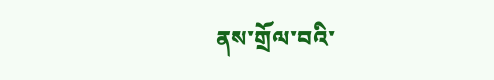ནས་གྲོལ་བའི་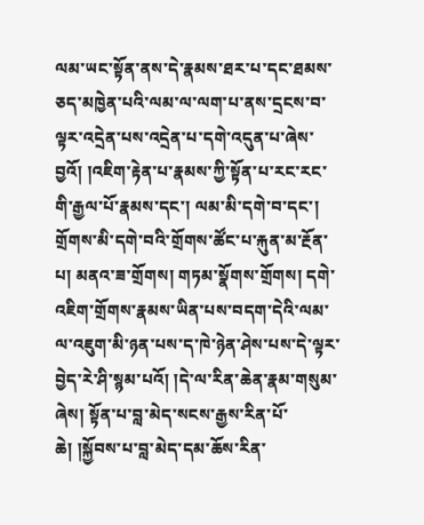ལམ་ཡང་སྟོན་ནས་དེ་རྣམས་ཐར་པ་དང་ཐམས་ཅད་མཁྱེན་པའི་ལམ་ལ་ལག་པ་ནས་དྲངས་བ་ལྟར་འདྲེན་པས་འདྲེན་པ་དགེ་འདུན་པ་ཞེས་བྱའོ། །འཇིག་རྟེན་པ་རྣམས་ཀྱི་སྟོན་པ་རང་རང་གི་རྒྱལ་པོ་རྣམས་དང་། ལམ་མི་དགེ་བ་དང་། གྲོགས་མི་དགེ་བའི་གྲོགས་ཚོང་པ་རྐུན་མ་རྔོན་པ། མནའ་ཟ་གྲོགས། གཏམ་སྣོགས་གྲོགས། དགེ་འཇིག་གྲོགས་རྣམས་ཡིན་པས་བདག་དེའི་ལམ་ལ་འཇུག་མི་ཉན་པས་ད་ཁེ་ཉེན་ཤེས་པས་དེ་ལྟར་བྱེད་རེ་ཤི་སྙམ་པའོ། །དེ་ལ་རིན་ཆེན་རྣམ་གསུམ་ཞེས། སྟོན་པ་བླ་མེད་སངས་རྒྱས་རིན་པོ་ཆེ། །སྐྱོབས་པ་བླ་མེད་དམ་ཆོས་རིན་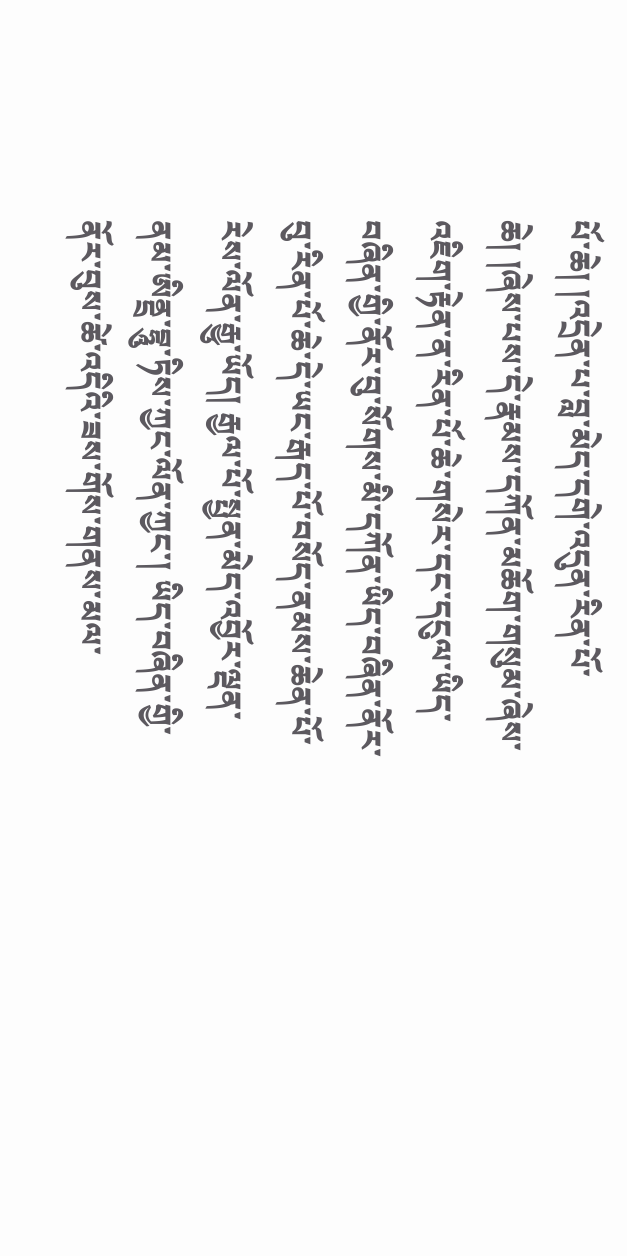པོ་ཆེ། །འདྲེན་པ་བླ་མེད་དགེ་འདུན་རིན་པོ་ཆེ། །ཞེས་པས་དེ་རྣམས་དཀོན་མཆོག་གསུམ་ཞེས་འཇིག་རྟེན་ན་རིན་པོ་ཆེ་གསེར་དང་དངུལ་ཡིད་བཞིན་གྱི་ནོར་བུ་སོགས་མི་དཀོན་ཡིད་བཞིན་ནོར་བུ་རིན་པོ་ཆེ་དེ་ཡང་རྒད་པོ་བསོད་ནམས་ཆེན་པོ་རེས་ལོན་རྒྱུ་ཡོད། རྒྱལ་པོ་སྤྱན་མེད་འབྱོར་ལྡན་ནམ་ཨིནྡྲ་བྷཱུ་ཏིས་ཀྱང་ལོན་ཀྱང་། ཡིད་བཞིན་གྱི་ནོར་བུས་ཚེ་འདིའི་ཟས་གོས་གནས་མལ་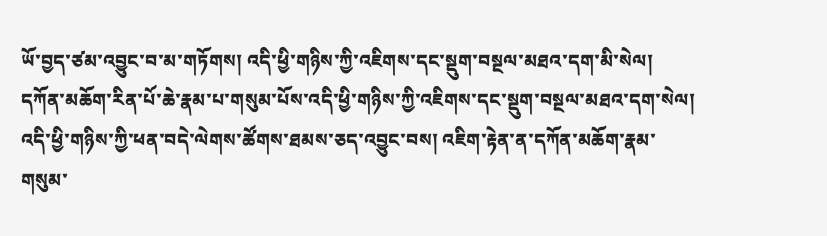ཡོ་བྱད་ཙམ་འབྱུང་བ་མ་གཏོགས། འདི་ཕྱི་གཉིས་ཀྱི་འཇིགས་དང་སྡུག་བསྔལ་མཐའ་དག་མི་སེལ། དཀོན་མཆོག་རིན་པོ་ཆེ་རྣམ་པ་གསུམ་པོས་འདི་ཕྱི་གཉིས་ཀྱི་འཇིགས་དང་སྡུག་བསྔལ་མཐའ་དག་སེལ། འདི་ཕྱི་གཉིས་ཀྱི་ཕན་བདེ་ལེགས་ཚོགས་ཐམས་ཅད་འབྱུང་བས། འཇིག་རྟེན་ན་དཀོན་མཆོག་རྣམ་གསུམ་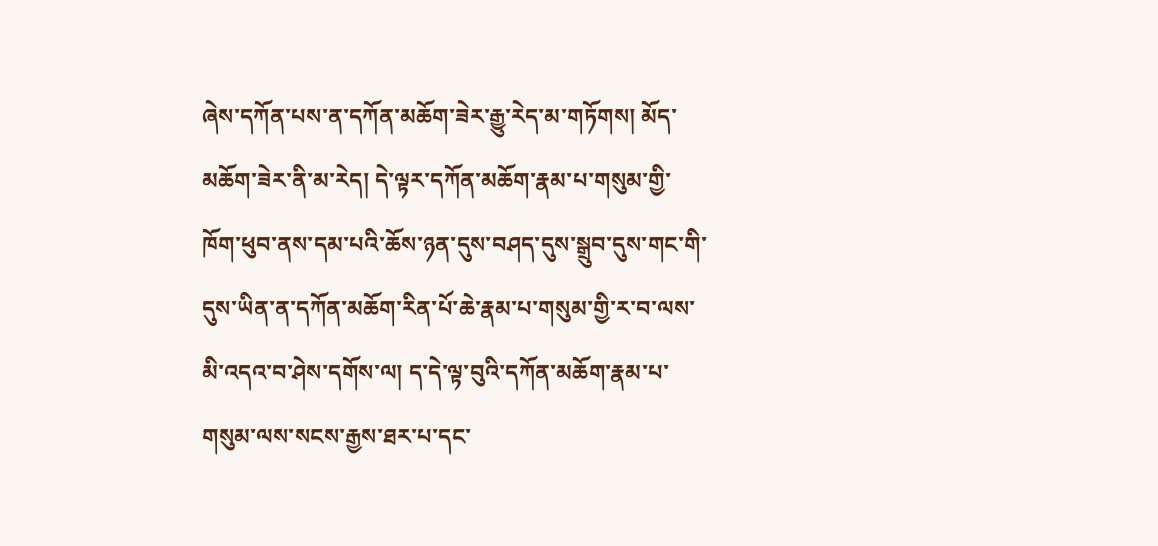ཞེས་དཀོན་པས་ན་དཀོན་མཆོག་ཟེར་རྒྱུ་རེད་མ་གཏོགས། མོད་མཆོག་ཟེར་ནི་མ་རེད། དེ་ལྟར་དཀོན་མཆོག་རྣམ་པ་གསུམ་གྱི་ཁོག་ཕུབ་ནས་དམ་པའི་ཆོས་ཉན་དུས་བཤད་དུས་སྒྲུབ་དུས་གང་གི་དུས་ཡིན་ན་དཀོན་མཆོག་རིན་པོ་ཆེ་རྣམ་པ་གསུམ་གྱི་ར་བ་ལས་མི་འདའ་བ་ཤེས་དགོས་ལ། ད་དེ་ལྟ་བུའི་དཀོན་མཆོག་རྣམ་པ་གསུམ་ལས་སངས་རྒྱས་ཐར་པ་དང་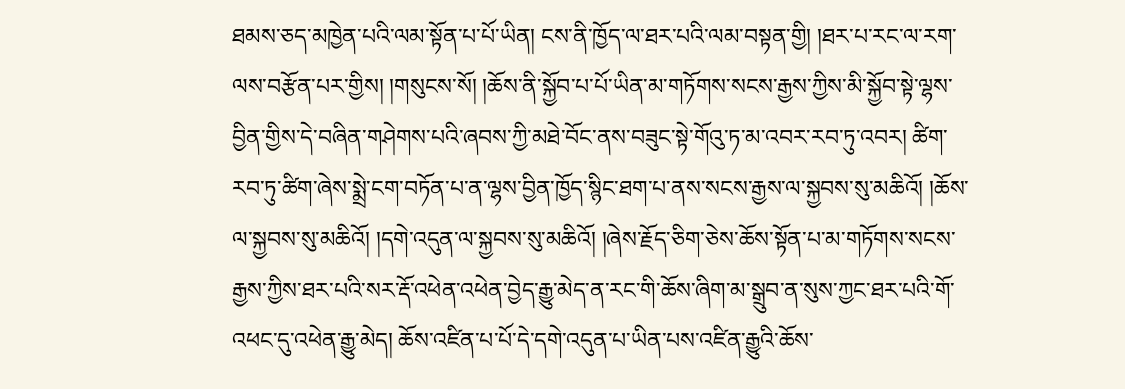ཐམས་ཅད་མཁྱེན་པའི་ལམ་སྟོན་པ་པོ་ཡིན། ངས་ནི་ཁྱོད་ལ་ཐར་པའི་ལམ་བསྟན་གྱི། །ཐར་པ་རང་ལ་རག་ལས་བརྩོན་པར་གྱིས། །གསུངས་སོ། །ཆོས་ནི་སྐྱོབ་པ་པོ་ཡིན་མ་གཏོགས་སངས་རྒྱས་ཀྱིས་མི་སྐྱོབ་སྟེ་ལྷས་བྱིན་གྱིས་དེ་བཞིན་གཤེགས་པའི་ཞབས་ཀྱི་མཐེ་བོང་ནས་བཟུང་སྟེ་གོའུ་ཏ་མ་འབར་རབ་ཏུ་འབར། ཚིག་རབ་ཏུ་ཚིག་ཞེས་སྨྲེ་ངག་བཏོན་པ་ན་ལྷས་བྱིན་ཁྱོད་སྙིང་ཐག་པ་ནས་སངས་རྒྱས་ལ་སྐྱབས་སུ་མཆིའོ། །ཆོས་ལ་སྐྱབས་སུ་མཆིའོ། །དགེ་འདུན་ལ་སྐྱབས་སུ་མཆིའོ། །ཞེས་རྗོད་ཅིག་ཅེས་ཆོས་སྟོན་པ་མ་གཏོགས་སངས་རྒྱས་ཀྱིས་ཐར་པའི་སར་རྡོ་འཕེན་འཕེན་བྱེད་རྒྱུ་མེད་ན་རང་གི་ཆོས་ཞིག་མ་སྒྲུབ་ན་སུས་ཀྱང་ཐར་པའི་གོ་འཕང་དུ་འཕེན་རྒྱུ་མེད། ཆོས་འཛིན་པ་པོ་དེ་དགེ་འདུན་པ་ཡིན་པས་འཛིན་རྒྱུའི་ཆོས་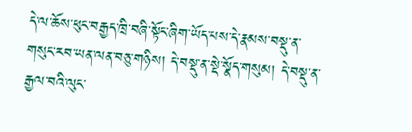དེ་ལ་ཆོས་ཕུང་བརྒྱད་ཁྲི་བཞི་སྟོང་ཞིག་ཡོད་པས་དེ་རྣམས་བསྡུ་ན་གསུང་རབ་ཡན་ལན་བཅུ་གཉིས། དེ་བསྡུ་ན་སྡེ་སྣོད་གསུམ། དེ་བསྡུ་ན་རྒྱལ་བའི་ལུང་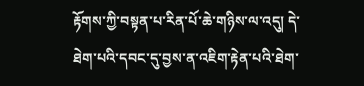རྟོགས་ཀྱི་བསྟན་པ་རིན་པོ་ཆེ་གཉིས་ལ་འདུ། དེ་ཐེག་པའི་དབང་དུ་བྱས་ན་འཇིག་རྟེན་པའི་ཐེག་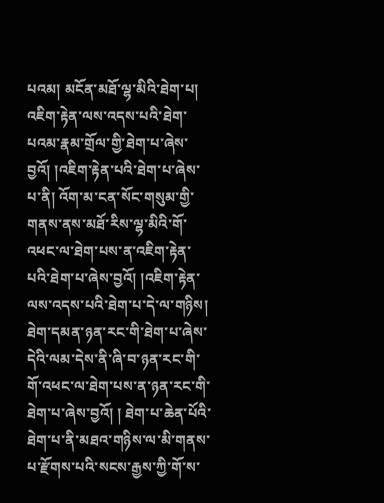པའམ། མངོན་མཐོ་ལྷ་མིའི་ཐེག་པ། འཇིག་རྟེན་ལས་འདས་པའི་ཐེག་པའམ་རྣམ་གྲོལ་གྱི་ཐེག་པ་ཞེས་བྱའོ། །འཇིག་རྟེན་པའི་ཐེག་པ་ཞེས་པ་ནི། འོག་མ་ངན་སོང་གསུམ་གྱི་གནས་ནས་མཐོ་རིས་ལྷ་མིའི་གོ་འཕང་ལ་ཐེག་པས་ན་འཇིག་རྟེན་པའི་ཐེག་པ་ཞེས་བྱའོ། །འཇིག་རྟེན་ལས་འདས་པའི་ཐེག་པ་དེ་ལ་གཉིས། ཐེག་དམན་ཉན་རང་གི་ཐེག་པ་ཞེས་དེའི་ལམ་དེས་ནི་ཞི་བ་ཉན་རང་གི་གོ་འཕང་ལ་ཐེག་པས་ན་ཉན་རང་གི་ཐེག་པ་ཞེས་བྱའོ། ། ཐེག་པ་ཆེན་པོའི་ཐེག་པ་ནི་མཐའ་གཉིས་ལ་མི་གནས་པ་རྫོགས་པའི་སངས་རྒྱས་ཀྱི་གོ་ས་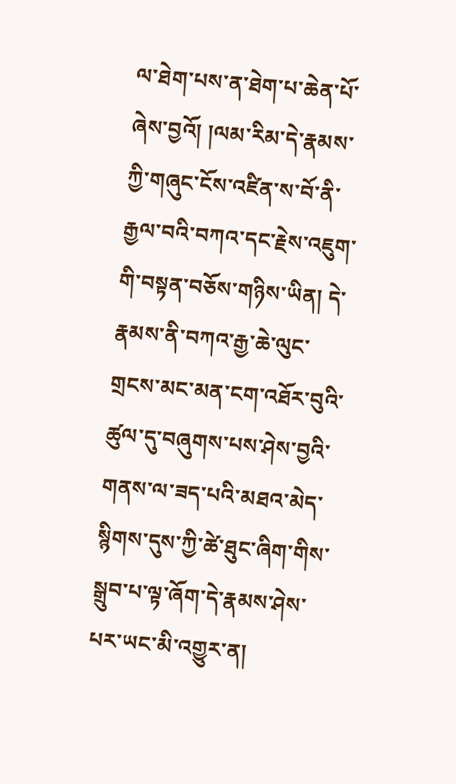ལ་ཐེག་པས་ན་ཐེག་པ་ཆེན་པོ་ཞེས་བྱའོ། །ལམ་རིམ་དེ་རྣམས་ཀྱི་གཞུང་ངོས་འཛིན་ས་བོ་ནི་རྒྱལ་བའི་བཀའ་དང་རྗེས་འཇུག་གི་བསྟན་བཅོས་གཉིས་ཡིན། དེ་རྣམས་ནི་བཀའ་རྒྱ་ཆེ་ལུང་གྲངས་མང་མན་ངག་འཐོར་བུའི་ཚུལ་དུ་བཞུགས་པས་ཤེས་བྱའི་གནས་ལ་ཟད་པའི་མཐའ་མེད་སྙིགས་དུས་ཀྱི་ཚེ་ཐུང་ཞིག་གིས་སྒྲུབ་པ་ལྟ་ཞོག་དེ་རྣམས་ཤེས་པར་ཡང་མི་འགྱུར་ན།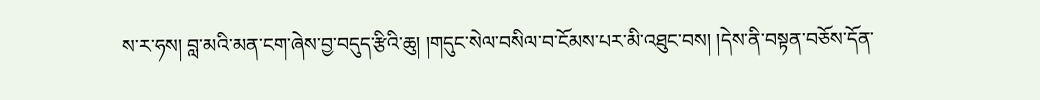ས་ར་ཧས། བླ་མའི་མན་ངག་ཞེས་བྱ་བདུད་རྩིའི་ཆུ། །གདུང་སེལ་བསིལ་བ་ངོམས་པར་མི་འཐུང་བས། །དེས་ནི་བསྟན་བཅོས་དོན་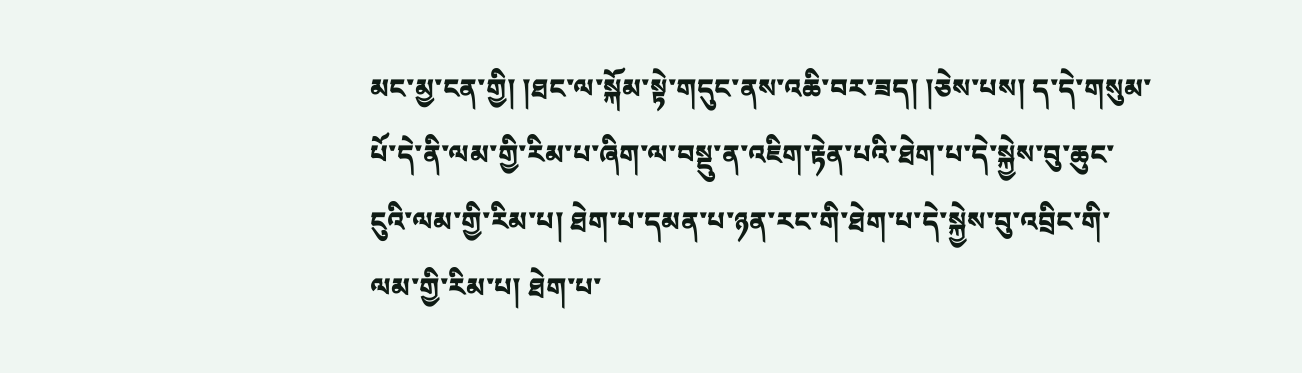མང་མྱ་ངན་གྱི། །ཐང་ལ་སྐོམ་སྟེ་གདུང་ནས་འཆི་བར་ཟད། །ཅེས་པས། ད་དེ་གསུམ་པོ་དེ་ནི་ལམ་གྱི་རིམ་པ་ཞིག་ལ་བསྡུ་ན་འཇིག་རྟེན་པའི་ཐེག་པ་དེ་སྐྱེས་བུ་ཆུང་ངུའི་ལམ་གྱི་རིམ་པ། ཐེག་པ་དམན་པ་ཉན་རང་གི་ཐེག་པ་དེ་སྐྱེས་བུ་འབྲིང་གི་ལམ་གྱི་རིམ་པ། ཐེག་པ་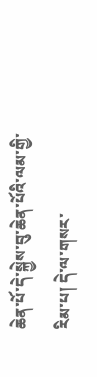ཆེན་པོ་དེ་སྐྱེས་བུ་ཆེན་པོའི་ལམ་གྱི་རིམ་པ། དེ་ལ་གསར་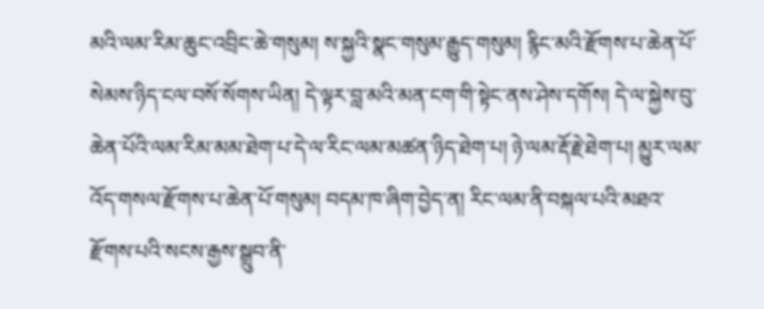མའི་ལམ་རིམ་ཆུང་འབྲིང་ཆེ་གསུམ། ས་སྐྱའི་སྣང་གསུམ་རྒྱུད་གསུམ། རྙིང་མའི་རྫོགས་པ་ཆེན་པོ་སེམས་ཉིད་ངལ་བསོ་སོགས་ཡིན། དེ་ལྟར་བླ་མའི་མན་ངག་གི་སྟེང་ནས་ཤེས་དགོས། དེ་ལ་སྐྱེས་བུ་ཆེན་པོའི་ལམ་རིམ་མམ་ཐེག་པ་དེ་ལ་རིང་ལམ་མཚན་ཉིད་ཐེག་པ། ཉེ་ལམ་རྡོ་རྗེ་ཐེག་པ། མྱུར་ལམ་འོད་གསལ་རྫོགས་པ་ཆེན་པོ་གསུམ། བདམ་ཁ་ཞིག་བྱེད་ན། རིང་ལམ་ནི་བསྐལ་པའི་མཐའ་རྫོགས་པའི་སངས་རྒྱས་སྒྲུབ་ནི་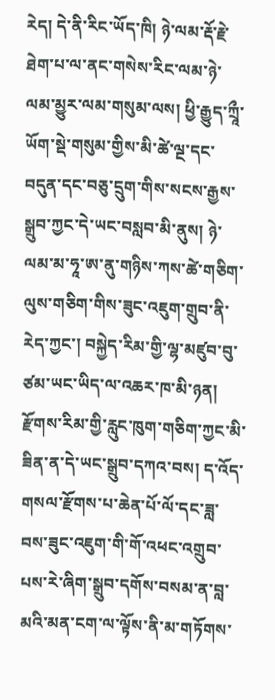རེད། དེ་ནི་རིང་ཡོད་ཁི། ཉེ་ལམ་རྡོ་རྗེ་ཐེག་པ་ལ་ནང་གསེས་རིང་ལམ་ཉེ་ལམ་མྱུར་ལམ་གསུམ་ལས། ཕྱི་རྒྱུད་ཀྲཱྀ་ཡོག་སྡེ་གསུམ་གྱིས་མི་ཚེ་ལྔ་དང་བདུན་དང་བཅུ་དྲུག་གིས་སངས་རྒྱས་སྒྲུབ་ཀྱང་དེ་ཡང་བསླབ་མི་ནུས། ཉེ་ལམ་མ་ཧཱ་ཨ་ནུ་གཉིས་ཀས་ཚེ་གཅིག་ལུས་གཅིག་གིས་ཟུང་འཇུག་གྲུབ་ནི་རེད་ཀྱང་། བསྐྱེད་རིམ་གྱི་ལྷ་མཛུབ་བུ་ཙམ་ཡང་ཡིད་ལ་འཆར་ཁ་མི་ཉན། རྫོགས་རིམ་གྱི་རླུང་ཁུག་གཅིག་ཀྱང་མི་ཟིན་ན་དེ་ཡང་སྒྲུབ་དཀའ་བས། ད་འོད་གསལ་རྫོགས་པ་ཆེན་པོ་ལོ་དང་ཟླ་བས་ཟུང་འཇུག་གི་གོ་འཕང་འགྲུབ་པས་རེ་ཞིག་སྒྲུབ་དགོས་བསམ་ན་བླ་མའི་མན་ངག་ལ་ལྟོས་ནི་མ་གཏོགས་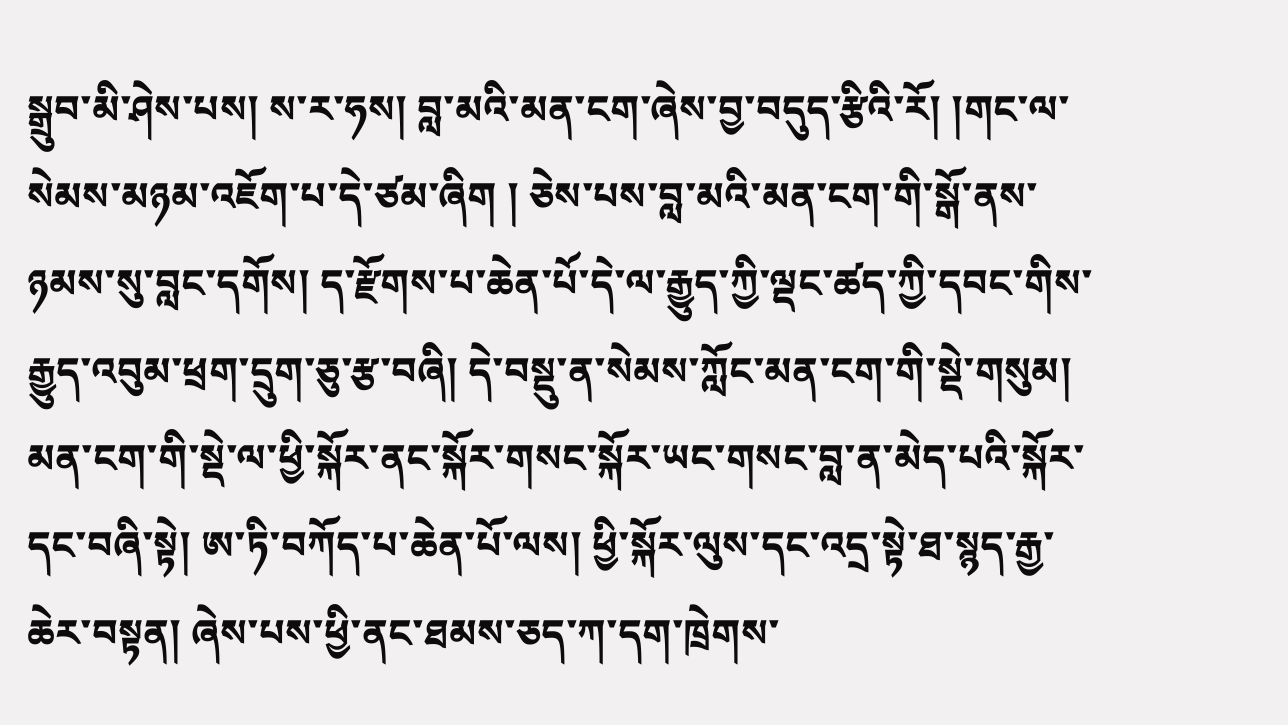སྒྲུབ་མི་ཤེས་པས། ས་ར་ཧས། བླ་མའི་མན་ངག་ཞེས་བྱ་བདུད་རྩིའི་རོ། །གང་ལ་སེམས་མཉམ་འཇོག་པ་དེ་ཙམ་ཞིག ། ཅེས་པས་བླ་མའི་མན་ངག་གི་སྒོ་ནས་ཉམས་སུ་བླང་དགོས། ད་རྫོགས་པ་ཆེན་པོ་དེ་ལ་རྒྱུད་ཀྱི་ལྡང་ཚད་ཀྱི་དབང་གིས་རྒྱུད་འབུམ་ཕྲག་དྲུག་ཅུ་རྩ་བཞི། དེ་བསྡུ་ན་སེམས་ཀློང་མན་ངག་གི་སྡེ་གསུམ། མན་ངག་གི་སྡེ་ལ་ཕྱི་སྐོར་ནང་སྐོར་གསང་སྐོར་ཡང་གསང་བླ་ན་མེད་པའི་སྐོར་དང་བཞི་སྟེ། ཨ་ཏི་བཀོད་པ་ཆེན་པོ་ལས། ཕྱི་སྐོར་ལུས་དང་འདྲ་སྟེ་ཐ་སྙད་རྒྱ་ཆེར་བསྟན། ཞེས་པས་ཕྱི་ནང་ཐམས་ཅད་ཀ་དག་ཁྲེགས་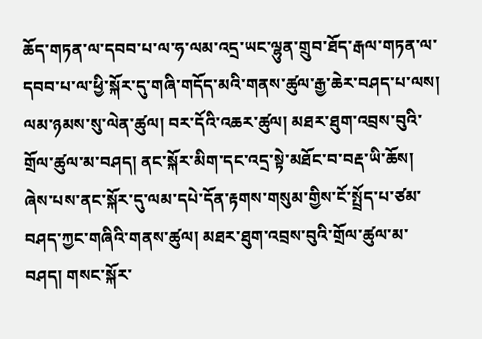ཆོད་གཏན་ལ་དབབ་པ་ལ་ཧ་ལམ་འདྲ་ཡང་ལྷུན་གྲུབ་ཐོད་རྒལ་གཏན་ལ་དབབ་པ་ལ་ཕྱི་སྐོར་དུ་གཞི་གདོད་མའི་གནས་ཚུལ་རྒྱ་ཆེར་བཤད་པ་ལས། ལམ་ཉམས་སུ་ལེན་ཚུལ། བར་དོའི་འཆར་ཚུལ། མཐར་ཐུག་འབྲས་བུའི་གྲོལ་ཚུལ་མ་བཤད། ནང་སྐོར་མིག་དང་འདྲ་སྟེ་མཐོང་བ་བརྡ་ཡི་ཆོས། ཞེས་པས་ནང་སྐོར་དུ་ལམ་དཔེ་དོན་རྟགས་གསུམ་གྱིས་ངོ་སྤྲོད་པ་ཙམ་བཤད་ཀྱང་གཞིའི་གནས་ཚུལ། མཐར་ཐུག་འབྲས་བུའི་གྲོལ་ཚུལ་མ་བཤད། གསང་སྐོར་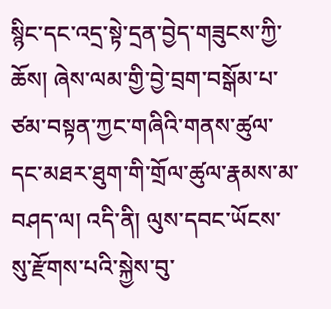སྙིང་དང་འདྲ་སྟེ་དྲན་བྱེད་གཟུངས་ཀྱི་ཆོས། ཞེས་ལམ་གྱི་བྱེ་བྲག་བསྒོམ་པ་ཙམ་བསྟན་ཀྱང་གཞིའི་གནས་ཚུལ་དང་མཐར་ཐུག་གི་གྲོལ་ཚུལ་རྣམས་མ་བཤད་ལ། འདི་ནི། ལུས་དབང་ཡོངས་སུ་རྫོགས་པའི་སྐྱེས་བུ་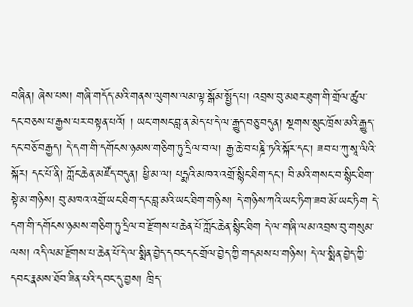བཞིན། ཞེས་པས། གཞི་གདོད་མའི་གནས་ལུགས་ལམ་ལྟ་སྒོམ་སྤྱོད་པ། འབྲས་བུ་མཐར་ཐུག་གི་གྲོལ་ཚུལ་དང་བཅས་པ་རྒྱས་པར་བསྟན་པའོ། ། ཡང་གསང་བླ་ན་མེད་པ་དེ་ལ་རྒྱུད་བཅུ་བདུན། སྔགས་སྲུང་ཁྲོས་མའི་རྒྱུད་དང་བཅོ་བརྒྱད། དེ་དག་གི་དགོངས་ཉམས་གཅིག་ཏུ་དྲིལ་བ་ལ། རྒྱ་ཆེ་བ་པཎྜི་ཏའི་སྐོར་དང་། ཟབ་པ་ཀུ་སཱ་ལིའི་སྐོར། དང་པོ་ནི། ཀློང་ཆེན་མཛོད་བདུན། ཕྱི་མ་ལ། པདྨའི་མཁའ་འགྲོ་སྙིང་ཐིག་དང་། བི་མའི་གསང་བ་སྙིང་ཐིག་སྟེ་མ་གཉིས། བུ་མཁའ་འགྲོ་ཡང་ཐིག་དང་བླ་མའི་ཡང་ཐིག་གཉིས། དེ་གཉིས་ཀའི་ཡང་ཏིག་ཟབ་མོ་ཡང་ཏིག དེ་དག་གི་དགོངས་ཉམས་གཅིག་ཏུ་དྲིལ་བ་རྫོགས་པ་ཆེན་པོ་ཀློང་ཆེན་སྙིང་ཐིག དེ་ལ་གཞི་ལམ་འབྲས་བུ་གསུམ་ལས། འདི་ལམ་རྫོགས་པ་ཆེན་པོ་དེ་ལ་སྨིན་བྱེད་དབང་དང་གྲོལ་བྱེད་ཀྱི་གདམས་པ་གཉིས། དེ་ལ་སྨིན་བྱེད་ཀྱི་དབང་རྣམས་ཐོབ་ཟིན་པའི་དབང་དུ་བྱས། ཁྲིད་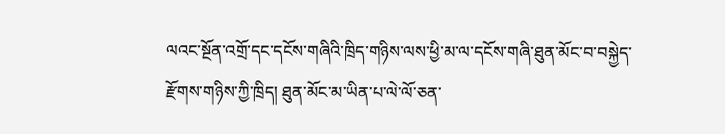ལའང་སྔོན་འགྲོ་དང་དངོས་གཞིའི་ཁྲིད་གཉིས་ལས་ཕྱི་མ་ལ་དངོས་གཞི་ཐུན་མོང་བ་བསྐྱེད་རྫོགས་གཉིས་ཀྱི་ཁྲིད། ཐུན་མོང་མ་ཡིན་པ་ལེ་ལོ་ཅན་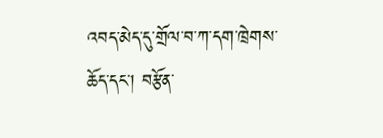འབད་མེད་དུ་གྲོལ་བ་ཀ་དག་ཁྲེགས་ཆོད་དང་། བརྩོན་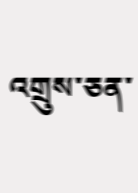འགྲུས་ཅན་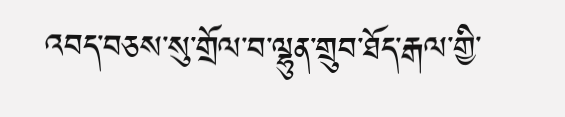འབད་བཅས་སུ་གྲོལ་བ་ལྷུན་གྲུབ་ཐོད་རྒལ་གྱི་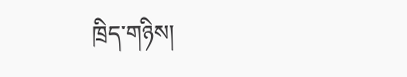ཁྲིད་གཉིས།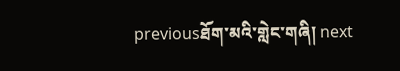previousཐོག་མའི་གླེང་གཞི། next